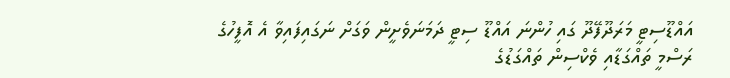އައްޑޫސިޓީ މަރަދޫފޭދޫ ގައި ހުންނަ އައްޑޫ ސިޓީ ދަމަނަވެށީން ވަގަށް ނަގައިފައިވާ އެ އޮފީހުގެ ރަސްމީ ތައްގަޑާއި ވެކްސިން ތައްގަޑުގެ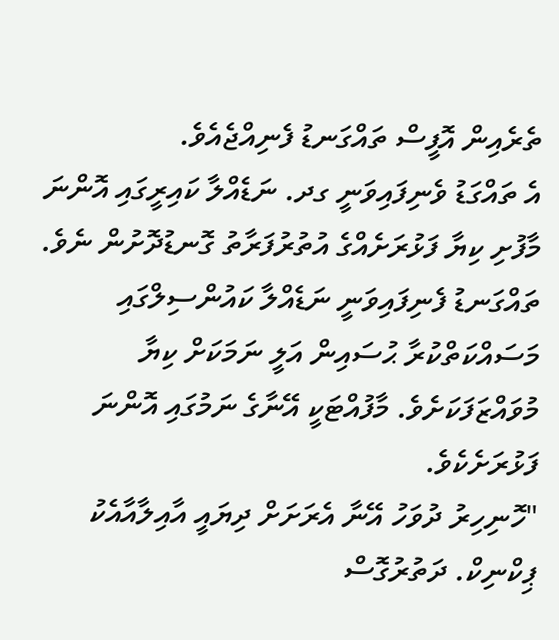ތެރެއިން އޮފީސް ތައްގަނޑު ފެނިއްޖެއެވެ.
އެ ތައްގަޑު ވެނިފައިވަނީ ގދ. ނަޑެއްލާ ކައިރީގައި އޮންނަ މާފުށި ކިޔާ ފަޅުރަށެއްގެ އުތުރުފަރާތު ގޮނޑުދޮށުން ނެވެ.
ތައްގަނޑު ފެނިފައިވަނީ ނަޑެއްލާ ކައުންސިލްގައި މަސައްކަތްކުރާ ޙުސައިން އަލީ ނަމަކަށް ކިޔާ މުވައްޒަފަކަށެވެ. މާފުއްޓަކީ އޭނާގެ ނަމުގައި އޮންނަ ފަޅުރަށެކެވެ.
"ހޮނިހިރު ދުވަހު އޭނާ އެރަށަށް ދިޔައީ އާއިލާއާއެކު ޕިކްނިކް. ދަތުރުގޮސް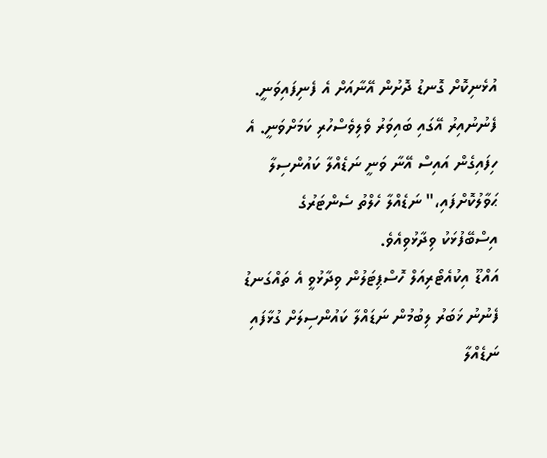އުޅެނިކޮށް ގޮނޑު ދޮށުން އޭނާއަށް އެ ފެނިފައިވަނީ. ފެނުނުއިރު އޭގައި ބައިވަރު ވެލިވެސްހުރި ކަމަށްވަނީ. އެ ހިފައިގެން އައިސް އޭނާ ވަނީ ނަޑެއްލާ ކައުންސިލާ ޙަވާލުކޮށްފައި،" ނަޑެއްލާ ހެލްތު ސެންޓަރުގެ އިސްބޭފުޅަކު ވިދާޅުވިއެވެ.
އައްޑޫ އިކުއެޓޯރިއަލް ހޮސްޕިޓަލުން ވިދާޅުވީ އެ ތައްގަނޑު ފެނުނު ޚަބަރު ލިބުމުން ނަޑައްލާ ކައުންސިލަށް ގުޅާފައި ނަޑެއްލާ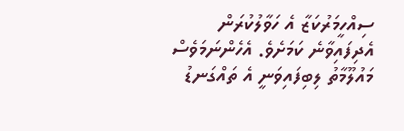ސިއްހީމަރުކަޒާ އެ ހަވާލުކުރަން އެދިފައިވާނެ ކަމަށެވެ. އެހެންނަމަވެސް މައުލޫމާތު ލިބިފައިވަނީ އެ ތައްގަނޑު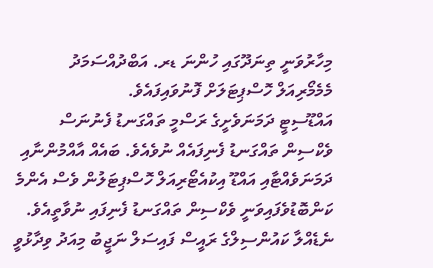މިހާރުވަނީ ތިނަދޫގައި ހުންނަ ޑރ. އަބްދުއްސަމަދު މެމެމޯރިއަލް ހޮސްޕިޓަލަށް ފޮނުވައިފައެވެ.
އައްޑޫސިޓީ ދަމަނަވެށީގެ ރަސްމީ ތައްގަނޑު ފެނުނަސް ވެކްސިން ތައްގަނޑު ފެނިފައެއް ނުވެއެވެ. ބައެއް އާއްމުންނާއި ދަމަނަވެއްޓާއި އައްޑޫ އިކުއެޓޯރިއަލް ހޮސްޕިޓަލުން ވެސް އެންމެ ކަންބޮޑުވެފައިވަނީ ވެކްސިން ތައްގަނޑު ފެނިފައި ނުވާތީއެވެ.
ނެޑެއްލާ ކައުންސިލްގެ ރައީސް ފައިސަލް ނަޖީބު މިއަދު ވިދާޅުވީ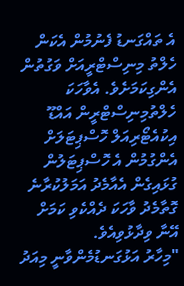އެ ތައްގަނޑު ފެނުމުން އެކަން ހެލްތު މިނިސްޓްރީއަށް ވަގުތުން އެންގިކަމަށެވެ. އެވާހަކަ ހެލްތުމިނިސްޓްރީން އައްޑޫ އިކުއެޓޯރިއަލް ހޮސްޕިޓަލަށް އެންގުމުން އެ ހޮސްޕިޓަލުން ގުޅައިގެން އެއާމެދު އަމަލުކުރާނެ ގޮތާމެދު ވާހަކަ ދެއްކެވި ކަމަށް އޭނާ ވިދާޅުވިއެވެ.
"މިހާރު އަޅުގަނޑުމެންވާނީ މިއަދު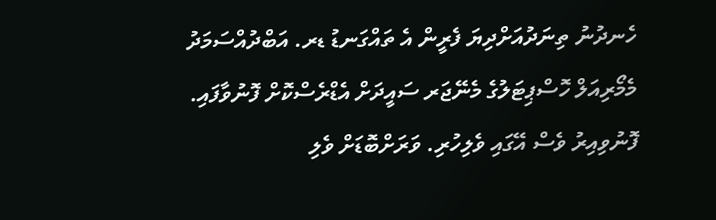ހެނދުނު ތިނަދުއަށްދިޔަ ފެރީން އެ ތައްގަނޑު ޑރ. އަބްދުއްސަމަދު މެމޯރިއަލް ހޮސްޕިޓަލުގެ މެނޭޖަރ ސައީދަށް އެޑްރެސްކޮށް ފޮނުވާފައި. ފޮނުވިއިރު ވެސް އޭގައި ވެލިހުރި. ވަރަށްބޮޑަށް ވެލި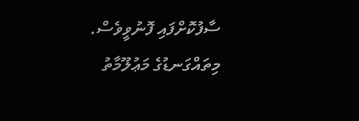ސާފުކޮށްފައި ފޮނުވީވެސް. މިތައްގަނޑުގެ މަޢުލޫމާތު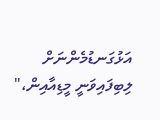އަޅުގަނޑުމެންނަށް ލިބިފައިވަނީ މީޑިއާއިން،"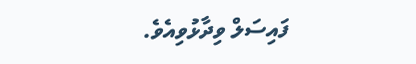ފައިސަލް ވިދާޅުވިއެވެ.